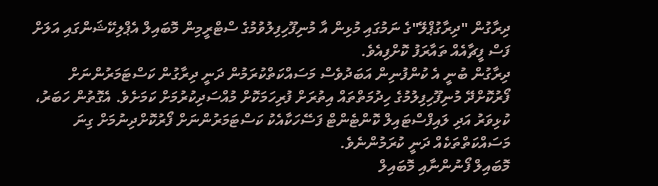ދިރާގުން "ދިރާގުޕްލޭ"ގެ ނަމުގައި މުޅިން އާ މުނިފޫހިފިލުވުމުގެ ސްޓްރީމިން މޮބައިލް އެޕްލިކޭޝަންގައި އަލަށް ފަސް ފީޗާއެއް ތައާރަފު ކޮށްފިއެވެ.
ދިރާގުން ބުނީ އެ ކުންފުނިން އަބަދުވެސް މަސައްކަތްކުރަމުން ދަނީ ދިރާގުން ކަސްޓަމަރުންނަށް ފޯރުކޮށްދޭ މުނިފޫހިފިލުމުގެ ހިދުމަތްތައް އިތުރަށް ފުރިހަމަކޮށް މުއްސަދިކުރުމަށް ކަމަށެވެ. އެގޮތުން ހަބަރު، ކުޅިވަރު އަދި ލައިފްސްޓައިލް ކޮންޓެންޓް ފަސޭހަކާއެކު ކަސްޓަމަރުންނަށް ފޯރުކޮށްދިނުމަށް ގިނަ މަސައްކަތްތަކެއް ދަނީ ކުރަމުންނެވެ.
މޮބައިލް ފޯނުންނާއި މޮބައިލް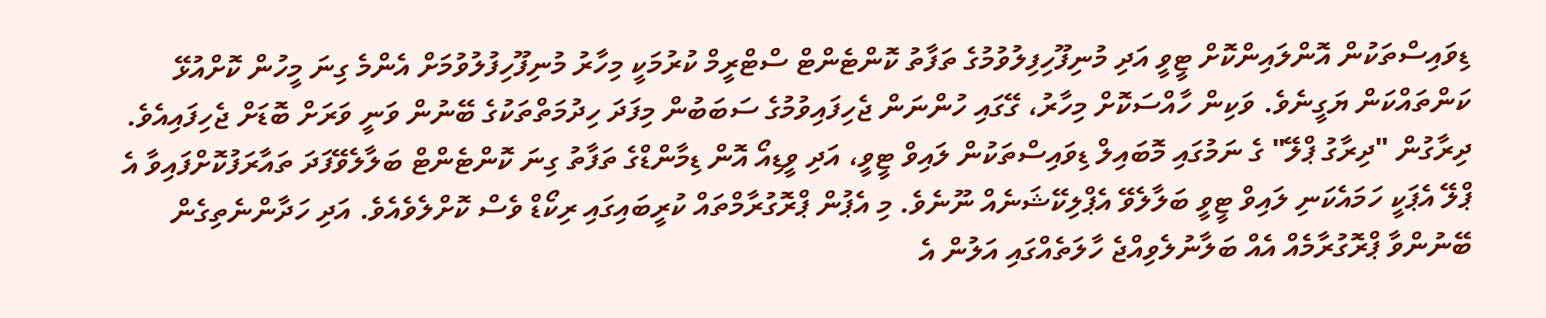ޑިވައިސްތަކުން އޮންލައިންކޮށް ޓީވީ އަދި މުނިފޫހިފިލުވުމުގެ ތަފާތު ކޮންޓެންޓް ސްޓްރީމް ކުރުމަކީ މިހާރު މުނިފޫހިފުލުވުމަށް އެންމެ ގިނަ މީހުން ކޮށްއުޅޭ ކަންތައްކަން ޔަގީނެވެ. ވަކިން ހާއްސަކޮށް މިހާރު، ގޭގައި ހުންނަން ޖެހިފައިވުމުގެ ސަބަބުން މިފަދަ ހިދުމަތްތަކުގެ ބޭނުން ވަނީ ވަރަށް ބޮޑަށް ޖެހިފައިއެވެ.
ދިރާގުން "ދިރާގު ޕްލޭ" ގެ ނަމުގައި މޮބައިލް ޑިވައިސްތަކުން ލައިވް ޓީވީ، އަދި ވީޑިއޯ އޮން ޑިމާންޑްގެ ތަފާތު ގިނަ ކޮންޓެންޓް ބަލާލެވޭފަދަ ތައާރަފުކޮށްފައިވާ އެ ޕްލޭ އެޕަކީ ހަމައެކަނި ލައިވް ޓީވީ ބަލާލެވޭ އެޕްލިކޭޝަނެއް ނޫނެވެ. މި އެޕުން ޕްރޮގުރާމްތައް ކުރީބައިގައި ރިކޯޑް ވެސް ކޮށްލެވެއެވެ. އަދި ހަދާންނެތިގެން ބޭނުންވާ ޕްރޮގުރާމެއް އެއް ބަލާނުލެވިއްޖެ ހާލަތެއްގައި އަލުން އެ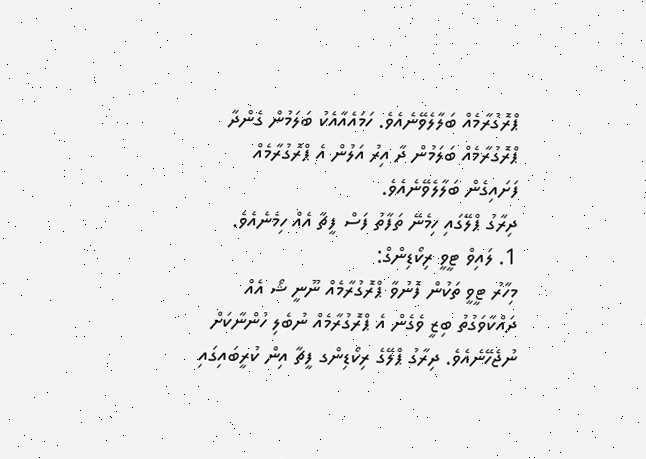ޕްރޮގުރާމެއް ބަލާލެވޭނެއެވެ. ހަމައެއާއެކު ބަލަމުން ގެންދާ ޕްރޮގުރާމެއް ބަލަމުން ދާ އިރު އަލުން އެ ޕްރޮގުރާމެއް ފަށައިގެން ބަލާލެވޭނެއެވެ.
ދިރާގު ޕްލޭގައި ހިމެނޭ ތަފާތު ފަސް ފީޗާ އެއް ހިމެނެއެވެ.
1. ލައިވް ޓީވީ ރިކޯޑިންގް:
މިހާރު ޓީވީ ތަކުން ފޮނުވާ ޕްރޮގުރާމެއް ނޫނީ ޝޯ އެއް ދައްކާވަގުތު ބިޒީ ވެގެން އެ ޕްރޮގުރާމެއް ނުބެލި ހުންނާކަށް ނުޖެހޭނެއެވެ. ދިރާގު ޕްލޭގެ ރިކޯޑިންގ ފީޗާ އިން ކުރީބައިގައި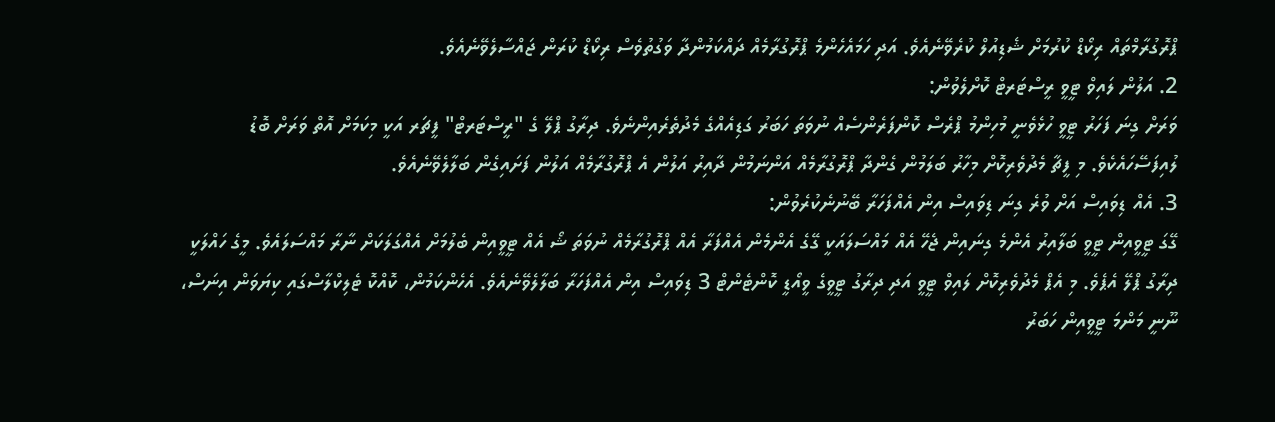ޕްރޮގުރާމްތައް ރިކޯޑް ކުރުމަށް ޝެޑިއުލް ކުރެވޭނެއެވެ. އަދި ހަމައެހެންމެ ޕްރޮގުރާމެއް ދައްކަމުންދާ ވަގުތުވެސް ރިކޯޑް ކުރަން ޖައްސާލެވޭނެއެވެ.
2. އަލުން ލައިވް ޓީވީ ރީސްޓަރޓް ކޮށްލެވުން:
ވަރަށް ގިނަ ފަހަރު ޓީވީ ހުޅެވެނީ މުހިންމު ޕްރެސް ކޮންފަރެންސެއް ނުވަތަ ހަބަރު ގަޑިއެއްގެ މެދުތެރެއިންނެވެ. ދިރާގު ޕްލޭ ގެ "ރީސްޓަރޓް" ފީޗަރ އަކީ މިކަމަށް އޮތް ވަރަށް ބޮޑު ލުއިފަސޭހައެކެވެ. މި ފީޗާ މެދުވެރިކޮށް މިހާރު ބަލަމުން ގެންދާ ޕްރޮގުރާމެއް އަންނަމުން ދާއިރު އަލުން އެ ޕްރޮގުރާމެއް އަލުން ފަށައިގެން ބަލާލެވޭނެއެވެ.
3. އެއް ޑިވައިސް އަށް ވުރެ ގިނަ ޑިވައިސް އިން އެއްފަހަރާ ބޭނުނެކުރެވުން:
ގޭގަ ޓީވީއިން ޓީވީ ބަލާއިރު އެންމެ ގިނައިން ޖެހޭ އެއް މައްސަލައަކީ ގޭގެ އެންމެން އެއްފަރާ އެއް ޕްރޮގުރާމެއް ނުވަތަ ޝޯ އެއް ޓީވީއިން ބެލުމަށް އެއްގަލަކަށް ނާރާ މައްސަލައެވެ. މީގެ ހައްލަކީ ދިރާގު ޕްލޭ އެޕެވެ. މި އެޕް މެދުވެރިކޮށް ލައިވް ޓީވީ އަދި ދިރާގު ޓީވީގެ ވީއޯޑީ ކޮންޓެންޓް 3 ޑިވައިސް އިން އެއްފަހަރާ ބަލާލެވޭނެއެވެ. އެހެންކަމުން، ކޮއްކޮ ޓެލިކްލާސްގައި ކިޔަވަން އިނަސް، ނޫނީ މަންމަ ޓީވީއިން ހަބަރު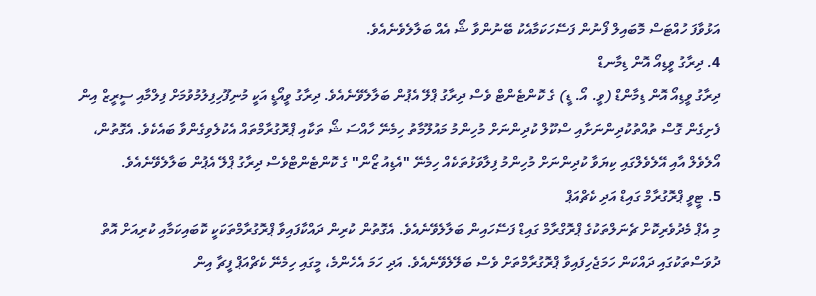އަޅުވާފަ ހުއްޓަސް މޮބައިލް ފޯނުން ފަސޭހަކަމާއެކު ބޭނުންވާ ޝޯ އެއް ބަލާލެވެނެއެވެ.
4. ދިރާގު ވީޑިއޯ އޮން ޑިމާނޑް
ދިރާގު ވީޑިއޯ އޮން ޑިމާންޑް (ވީ. އޯ. ޑީ) ގެ ކޮންޓެންޓް ވެސް ދިރާގު ޕްލޭ އެޕުން ބަލާލެވޭނެއެވެ. ދިރާގު ވީއޯޑީ އަކީ މުނިފޫހިފިލުމުވުމަށް ފިލްމާއި ސީރީޒް އިން ފެށިގެން ގޮސް ތުއްތުކުދިންނަށާއި ސްކޫލް ކުދިންނަށް މުހިންމު މައުލޫމާތު ހިމެނޭ ހާއްސަ ޝޯ ތަކާއި ޕްރޮގުރާމްތައް އެކުލެވިގެންވާ ބައެކެވެ. އެގޮތުން، އޯލެވެލް އާއި އޭލެވެލްގައި ކިޔަވާ ކުދިންނަށް މުހިންމު ފިލާވަޅުތަކެއް ހިމެނޭ "އެޑިއު ޒޯން" ގެ ކޮންޓެންޓްވެސް ދިރާގު ޕްލޭ އެޕުން ބަލާލެވޭނެއެވެ.
5. ޓީވީ ޕްރޮގުރާމް ގައިޑް އަދި ކެޗްއަޕް
މި އެޕް މެދުވެރިކޮށް ޗެނަލްތަކުގެ ޕްރޮގްރާމް ގައިޑް ފަސޭހައިން ބަލާލެވޭނެއެވެ. އެގޮތުން ކުރިން ދައްކާފައިވާ ޕްރޮގުރާމްތަކަކީ ކޮބައިކަމާއި ކުރިއަށް އޮތް ދުވަސްތަކުގައި ދައްކަން ހަމަޖެހިފައިވާ ޕްރޮގުރާމްތަށް ވެސް ބަލޭލެވޭނެއެވެ. އަދި ހަމަ އެހެންމެ، މީގައި ހިމެނޭ ކެޗްއަޕް ފީޗާ އިން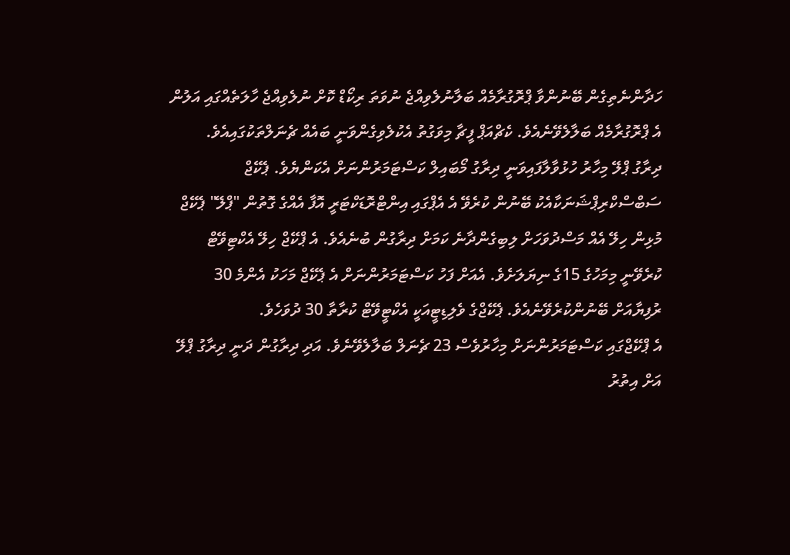ހަދާންނެތިގެން ބޭނުންވާ ޕްރޮގުރާމެއް ބަލާނުލެވިއްޖެ ނުވަތަ ރިކޯޑް ކޮށް ނުލެވިއްޖެ ހާލަތެއްގައި އަލުން އެ ޕްރޮގުރާމެއް ބަލާލެވޭނެއެވެ. ކެޗްއަޕް ފީޗާ މިވަގުތު އެކުލެވިގެންވަނީ ބައެއް ޗެނަލްތަކުގައިއެވެ.
ދިރާގު ޕްލޭ މިހާރު ހުޅުވާލާފައިވަނީ ދިރާގު މޯބައިލް ކަސްޓަމަރުންނަށް އެކަންޔެވެ. ޕެކޭޖް ސަބްސްކްރިޕްޝަނަކާއެކު ބޭނުން ކުރެވޭ އެ އެޕްގައި އިންޓްރޮޑަކްޓަރީ އޮފާ އެއްގެ ގޮތުން "ޕްލޭ" ޕެކޭޖް މުޅިން ހިލޭ އެއް މަސްދުވަހަށް ލިބިގެންދާނެ ކަމަށް ދިރާގުން ބުނެއެވެ. އެ ޕްކޭޖް ހިލޭ އެކްޓިވޭޓް ކުރެވޭނީ މިމަހުގެ 15ގެ ނިޔަލަށެވެ. އެއަށް ފަހު ކަސްޓަމަރުންނަށް އެ ޕެކޭޖް މަހަކު އެންމެ 30 ރުފިޔާއަށް ބޭނުންކުރެވޭނެއެވެ. ޕެކޭޖްގެ ވެލިޑިޓީއަކީ އެކްޓީވޭޓް ކުރާތާ 30 ދުވަހެވެ.
އެ ޕްކޭޖްގައި ކަސްޓަމަރުންނަށް މިހާރުވެސް 23 ޗެނަލް ބަލާލެވޭނެވެ. އަދި ދިރާގުން ދަނީ ދިރާގު ޕްލޭ އަށް އިތުރު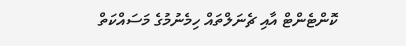ކޮންޓެންޓް އާއި ޗެނަލްތައް ހިމެނުމުގެ މަސައްކަތް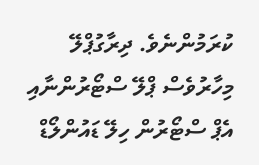ކުރަމުންނެވެ. ދިރާގުޕްލޭ މިހާރުވެސް ޕްލޭ ސްޓޯރުންނާއި އެޕް ސްޓޯރުން ހިލޭ ޑައުންލޯޑް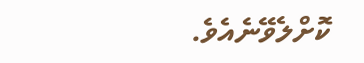ކޮށްލެވޭނެއެވެ.